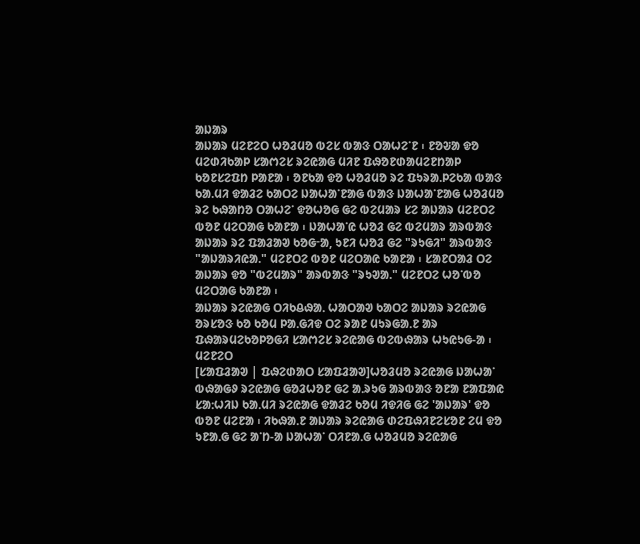ᱟᱡᱟᱨ
ᱟᱡᱟᱨ ᱢᱮᱱᱮᱛ ᱦᱚᱲᱢᱚ ᱵᱮᱥ ᱵᱟᱝ ᱛᱟᱦᱮᱸᱱ ᱾ ᱱᱚᱶᱟ ᱫᱚ ᱢᱮᱰᱤᱠᱟᱞ ᱥᱟᱬᱮᱥ ᱨᱮᱭᱟᱜ ᱢᱤᱱ ᱯᱷᱚᱱᱰᱟᱢᱮᱱᱴᱟᱞ ᱠᱚᱱᱥᱮᱯᱴ ᱞᱟᱱᱟ ᱾ ᱚᱱᱠᱟ ᱫᱚ ᱦᱚᱲᱢᱚ ᱨᱮ ᱯᱩᱨᱟ.ᱞᱮᱠᱟ ᱵᱟᱝ ᱠᱟ.ᱢᱤ ᱫᱟᱲᱮ ᱠᱟᱛᱮ ᱡᱟᱦᱟᱸᱱᱟᱜ ᱵᱟᱝ ᱡᱟᱦᱟᱸᱱᱟᱜ ᱦᱚᱲᱢᱚ ᱨᱮ ᱠᱷᱟᱴᱚ ᱛᱟᱦᱮᱸ ᱫᱚᱦᱚᱜ ᱜᱮ ᱵᱮᱢᱟᱨ ᱥᱮ ᱟᱡᱟᱨ ᱢᱮᱱᱛᱮ ᱵᱚᱱ ᱢᱮᱛᱟᱜ ᱠᱟᱱᱟ ᱾ ᱡᱟᱦᱟᱸᱭ ᱦᱚᱲ ᱜᱮ ᱵᱮᱢᱟᱨ ᱟᱨᱵᱟᱝ ᱟᱡᱟᱨ ᱨᱮ ᱯᱟᱲᱟᱣ ᱠᱚᱜᱼᱟ, ᱩᱱᱤ ᱦᱚᱲ ᱜᱮ "ᱨᱩᱜᱤ" ᱟᱨᱵᱟᱝ "ᱟᱡᱟᱨᱤᱭᱟ." ᱢᱮᱱᱛᱮ ᱵᱚᱱ ᱢᱮᱛᱟᱭ ᱠᱟᱱᱟ ᱾ ᱥᱟᱱᱛᱟᱲ ᱛᱮ ᱟᱡᱟᱨ ᱫᱚ "ᱵᱮᱢᱟᱨ" ᱟᱨᱵᱟᱝ "ᱨᱩᱣᱟ." ᱢᱮᱱᱛᱮ ᱦᱚᱸᱵᱚ ᱢᱮᱛᱟᱜ ᱠᱟᱱᱟ ᱾
ᱟᱡᱟᱨ ᱨᱮᱭᱟᱜ ᱛᱤᱠᱪᱷᱟᱹ ᱦᱟᱛᱟᱣ ᱠᱟᱛᱮ ᱟᱡᱟᱨ ᱨᱮᱭᱟᱜ ᱚᱨᱥᱚᱝ ᱠᱚ ᱠᱚᱢ ᱞᱟᱹᱜᱤᱫ ᱛᱮ ᱨᱟᱱ ᱢᱩᱨᱜᱟᱹᱱ ᱟᱨ ᱯᱷᱟᱨᱢᱮᱠᱚᱞᱚᱜᱤ ᱥᱟᱬᱮᱥ ᱨᱮᱭᱟᱜ ᱵᱮᱵᱷᱟᱨ ᱦᱩᱭᱩᱜ-ᱟ ᱾
ᱢᱮᱱᱮᱛ
[ᱥᱟᱯᱲᱟᱣ | ᱯᱷᱮᱰᱟᱛ ᱥᱟᱯᱲᱟᱣ]ᱦᱚᱲᱢᱚ ᱨᱮᱭᱟᱜ ᱡᱟᱦᱟᱸ ᱵᱷᱟᱜᱽ ᱨᱮᱭᱟᱜ ᱜᱚᱲᱦᱚᱱ ᱜᱮ ᱟᱹᱨᱩᱜ ᱟᱨᱵᱟᱝ ᱚᱱᱟ ᱱᱟᱯᱟᱭ ᱥᱟᱺᱦᱤᱡ ᱠᱟᱹᱢᱤ ᱨᱮᱭᱟᱜ ᱫᱟᱲᱮ ᱠᱚᱢ ᱤᱫᱤᱜ ᱜᱮ 'ᱟᱡᱟᱨ' ᱫᱚ ᱵᱚᱱ ᱢᱮᱱᱟ ᱾ ᱤᱠᱷᱟᱹᱱ ᱟᱡᱟᱨ ᱨᱮᱭᱟᱜ ᱰᱮᱯᱷᱤᱱᱮᱥᱚᱱ ᱮᱢ ᱫᱚ ᱩᱱᱟᱹᱜ ᱜᱮ ᱟᱸᱴ-ᱟ ᱡᱟᱦᱟᱸ ᱛᱤᱱᱟᱹᱜ ᱦᱚᱲᱢᱚ ᱨᱮᱭᱟᱜ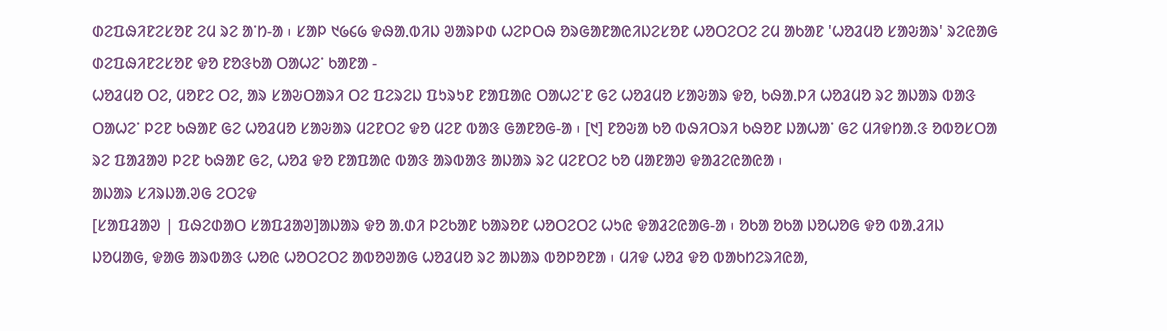ᱰᱮᱯᱷᱤᱱᱮᱥᱚᱱ ᱮᱢ ᱨᱮ ᱟᱸᱴ-ᱟ ᱾ ᱥᱟᱞ ᱑᱙᱔᱙ ᱫᱷᱟᱹᱵᱤᱡ ᱣᱟᱨᱞᱰ ᱦᱮᱞᱛᱷ ᱚᱨᱜᱟᱱᱟᱭᱤᱡᱮᱥᱚᱱ ᱦᱚᱛᱮᱛᱮ ᱮᱢ ᱟᱠᱟᱱ 'ᱦᱚᱲᱢᱚ ᱥᱟᱶᱟᱨ' ᱨᱮᱭᱟᱜ ᱰᱮᱯᱷᱤᱱᱮᱥᱚᱱ ᱫᱚ ᱱᱚᱝᱠᱟ ᱛᱟᱦᱮᱸ ᱠᱟᱱᱟ -
ᱦᱚᱲᱢᱚ ᱛᱮ, ᱢᱚᱱᱮ ᱛᱮ, ᱟᱨ ᱥᱟᱶᱛᱟᱨᱤ ᱛᱮ ᱯᱮᱨᱮᱡ ᱯᱩᱨᱩᱱ ᱱᱟᱯᱟᱭ ᱛᱟᱦᱮᱸᱱ ᱜᱮ ᱦᱚᱲᱢᱚ ᱥᱟᱶᱟᱨ ᱫᱚ, ᱠᱷᱟᱹᱞᱤ ᱦᱚᱲᱢᱚ ᱨᱮ ᱟᱡᱟᱨ ᱵᱟᱝ ᱛᱟᱦᱮᱸ ᱞᱮᱱ ᱠᱷᱟᱱ ᱜᱮ ᱦᱚᱲᱢᱚ ᱥᱟᱶᱟᱨ ᱢᱮᱱᱛᱮ ᱫᱚ ᱢᱮᱱ ᱵᱟᱝ ᱜᱟᱱᱚᱜ-ᱟ ᱾ [᱑] ᱱᱚᱶᱟ ᱠᱚ ᱵᱷᱤᱛᱨᱤ ᱠᱷᱚᱱ ᱡᱟᱦᱟᱸ ᱜᱮ ᱢᱤᱫᱴᱟᱹᱝ ᱚᱵᱚᱥᱛᱟ ᱨᱮ ᱯᱟᱲᱟᱣ ᱞᱮᱱ ᱠᱷᱟᱱ ᱜᱮ, ᱦᱚᱲ ᱫᱚ ᱱᱟᱯᱟᱭ ᱵᱟᱝ ᱟᱨᱵᱟᱝ ᱟᱡᱟᱨ ᱨᱮ ᱢᱮᱱᱛᱮ ᱠᱚ ᱢᱟᱱᱟᱣ ᱫᱟᱲᱮᱭᱟᱭᱟ ᱾
ᱟᱡᱟᱨ ᱥᱤᱨᱡᱟᱹᱣᱜ ᱮᱛᱮᱫ
[ᱥᱟᱯᱲᱟᱣ | ᱯᱷᱮᱰᱟᱛ ᱥᱟᱯᱲᱟᱣ]ᱟᱡᱟᱨ ᱫᱚ ᱟᱹᱰᱤ ᱞᱮᱠᱟᱱ ᱠᱟᱨᱚᱱ ᱦᱚᱛᱮᱛᱮ ᱦᱩᱭ ᱫᱟᱲᱮᱭᱟᱜ-ᱟ ᱾ ᱚᱠᱟ ᱚᱠᱟ ᱡᱚᱦᱚᱜ ᱫᱚ ᱵᱟᱹᱲᱤᱡ ᱡᱚᱢᱟᱜ, ᱫᱟᱜ ᱟᱨᱵᱟᱝ ᱦᱚᱭ ᱦᱚᱛᱮᱛᱮ ᱟᱵᱚᱣᱟᱜ ᱦᱚᱲᱢᱚ ᱨᱮ ᱟᱡᱟᱨ ᱵᱚᱞᱚᱱᱟ ᱾ ᱢᱤᱫ ᱦᱚᱲ ᱫᱚ ᱵᱟᱠᱴᱮᱨᱤᱭᱟ,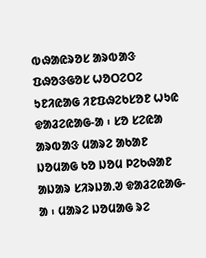ᱵᱷᱟᱭᱨᱚᱥ ᱟᱨᱵᱟᱝ ᱯᱷᱚᱝᱜᱚᱥ ᱦᱚᱛᱮᱛᱮ ᱩᱱᱤᱭᱟᱜ ᱤᱱᱯᱷᱮᱠᱥᱚᱱ ᱦᱩᱭ ᱫᱟᱲᱮᱭᱟᱜ-ᱟ ᱾ ᱥᱚ ᱥᱮᱭᱟ ᱟᱨᱵᱟᱝ ᱢᱟᱨᱮ ᱟᱠᱟᱱ ᱡᱚᱢᱟᱜ ᱠᱚ ᱡᱚᱢ ᱞᱮᱠᱷᱟᱱ ᱟᱡᱟᱨ ᱥᱤᱨᱡᱟᱹᱣ ᱫᱟᱲᱮᱭᱟᱜ-ᱟ ᱾ ᱢᱟᱨᱮ ᱡᱚᱢᱟᱜ ᱨᱮ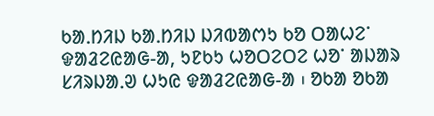ᱠᱟᱹᱴᱤᱡ ᱠᱟᱹᱴᱤᱡ ᱡᱤᱵᱟᱬᱩ ᱠᱚ ᱛᱟᱦᱮᱸ ᱫᱟᱲᱮᱭᱟᱜ-ᱟ, ᱩᱱᱠᱩ ᱦᱚᱛᱮᱛᱮ ᱦᱚᱸ ᱟᱡᱟᱨ ᱥᱤᱨᱡᱟᱹᱣ ᱦᱩᱭ ᱫᱟᱲᱮᱭᱟᱜ-ᱟ ᱾ ᱚᱠᱟ ᱚᱠᱟ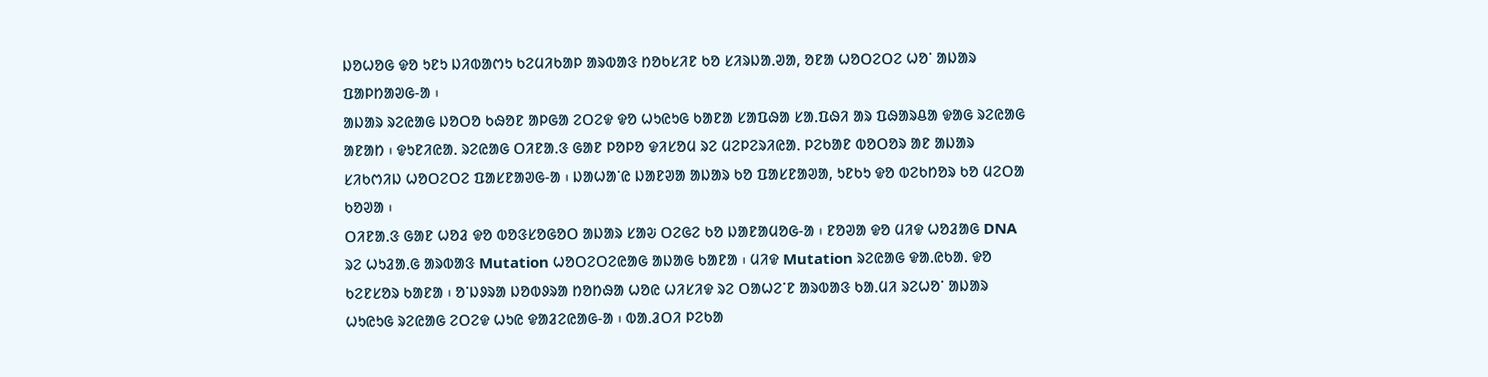ᱡᱚᱦᱚᱜ ᱫᱚ ᱩᱱᱩ ᱡᱤᱵᱟᱬᱩ ᱠᱮᱢᱤᱠᱟᱞ ᱟᱨᱵᱟᱝ ᱴᱚᱠᱥᱤᱱ ᱠᱚ ᱥᱤᱨᱡᱟᱹᱣᱟ, ᱚᱱᱟ ᱦᱚᱛᱮᱛᱮ ᱦᱚᱸ ᱟᱡᱟᱨ ᱯᱟᱞᱴᱟᱣᱜ-ᱟ ᱾
ᱟᱡᱟᱨ ᱨᱮᱭᱟᱜ ᱡᱚᱛᱚ ᱠᱷᱚᱱ ᱟᱞᱜᱟ ᱮᱛᱮᱫ ᱫᱚ ᱦᱩᱭᱩᱜ ᱠᱟᱱᱟ ᱥᱟᱯᱷᱟ ᱥᱟᱹᱯᱷᱤ ᱟᱨ ᱯᱷᱟᱨᱪᱟ ᱫᱟᱜ ᱨᱮᱭᱟᱜ ᱟᱱᱟᱴ ᱾ ᱫᱩᱱᱤᱭᱟᱹ ᱨᱮᱭᱟᱜ ᱛᱤᱱᱟᱹᱝ ᱜᱟᱱ ᱞᱚᱞᱚ ᱫᱤᱥᱚᱢ ᱨᱮ ᱢᱮᱞᱮᱨᱤᱭᱟᱹ ᱞᱮᱠᱟᱱ ᱵᱚᱛᱚᱨ ᱟᱱ ᱟᱡᱟᱨ ᱥᱤᱠᱬᱤᱡ ᱦᱚᱛᱮᱛᱮ ᱯᱟᱥᱱᱟᱣᱜ-ᱟ ᱾ ᱡᱟᱦᱟᱸᱭ ᱡᱟᱱᱣᱟ ᱟᱡᱟᱨ ᱠᱚ ᱯᱟᱥᱱᱟᱣᱟ, ᱩᱱᱠᱩ ᱫᱚ ᱵᱮᱠᱴᱚᱨ ᱠᱚ ᱢᱮᱛᱟ ᱠᱚᱣᱟ ᱾
ᱛᱤᱱᱟᱹᱝ ᱜᱟᱱ ᱦᱚᱲ ᱫᱚ ᱵᱚᱝᱥᱚᱜᱚᱛ ᱟᱡᱟᱨ ᱥᱟᱶ ᱛᱮᱜᱮ ᱠᱚ ᱡᱟᱱᱟᱢᱚᱜ-ᱟ ᱾ ᱱᱚᱣᱟ ᱫᱚ ᱢᱤᱫ ᱦᱚᱲᱟᱜ DNA ᱨᱮ ᱦᱩᱲᱟᱹᱜ ᱟᱨᱵᱟᱝ Mutation ᱦᱚᱛᱮᱛᱮᱭᱟᱜ ᱟᱡᱟᱜ ᱠᱟᱱᱟ ᱾ ᱢᱤᱫ Mutation ᱨᱮᱭᱟᱜ ᱫᱟᱹᱭᱠᱟᱹ ᱫᱚ ᱠᱮᱱᱥᱚᱨ ᱠᱟᱱᱟ ᱾ ᱚᱸᱡᱽᱨᱟ ᱡᱚᱵᱽᱨᱟ ᱴᱚᱴᱷᱟ ᱦᱚᱭ ᱦᱤᱥᱤᱫ ᱨᱮ ᱛᱟᱦᱮᱸᱱ ᱟᱨᱵᱟᱝ ᱠᱟᱹᱢᱤ ᱨᱮᱦᱚᱸ ᱟᱡᱟᱨ ᱦᱩᱭᱩᱜ ᱨᱮᱭᱟᱜ ᱮᱛᱮᱫ ᱦᱩᱭ ᱫᱟᱲᱮᱭᱟᱜ-ᱟ ᱾ ᱵᱟᱹᱲᱛᱤ ᱞᱮᱠᱟ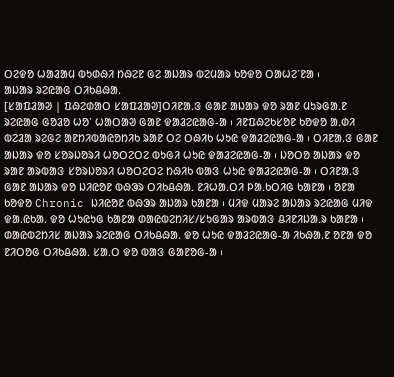ᱛᱮᱫᱚ ᱦᱟᱲᱟᱢ ᱵᱩᱰᱷᱤ ᱴᱷᱮᱱ ᱜᱮ ᱟᱡᱟᱨ ᱵᱮᱢᱟᱨ ᱠᱚᱫᱚ ᱛᱟᱦᱮᱸᱱᱟ ᱾
ᱟᱡᱟᱨ ᱨᱮᱭᱟᱜ ᱛᱤᱠᱪᱷᱟᱹ
[ᱥᱟᱯᱲᱟᱣ | ᱯᱷᱮᱰᱟᱛ ᱥᱟᱯᱲᱟᱣ]ᱛᱤᱱᱟᱹᱝ ᱜᱟᱱ ᱟᱡᱟᱨ ᱫᱚ ᱨᱟᱱ ᱢᱩᱨᱜᱟᱹᱱ ᱨᱮᱭᱟᱜ ᱜᱚᱲᱚ ᱦᱚᱸ ᱦᱟᱛᱟᱣ ᱜᱟᱱ ᱫᱟᱲᱮᱭᱟᱜ-ᱟ ᱾ ᱤᱱᱯᱷᱮᱠᱥᱚᱱ ᱠᱚᱫᱚ ᱟᱹᱰᱤ ᱵᱮᱲᱟ ᱨᱮᱜᱮ ᱟᱱᱴᱤᱵᱟᱭᱚᱴᱤᱠ ᱨᱟᱱ ᱛᱮ ᱛᱷᱤᱠ ᱦᱩᱭ ᱫᱟᱲᱮᱭᱟᱜ-ᱟ ᱾ ᱛᱤᱱᱟᱹᱝ ᱜᱟᱱ ᱟᱡᱟᱨ ᱫᱚ ᱥᱚᱨᱡᱚᱨᱤ ᱦᱚᱛᱮᱛᱮ ᱵᱩᱜᱤ ᱦᱩᱭ ᱫᱟᱲᱮᱭᱟᱜ-ᱟ ᱾ ᱡᱚᱛᱚ ᱟᱡᱟᱨ ᱫᱚ ᱨᱟᱱ ᱟᱨᱵᱟᱝ ᱥᱚᱨᱡᱚᱨᱤ ᱦᱚᱛᱮᱛᱮ ᱴᱷᱤᱠ ᱵᱟᱝ ᱦᱩᱭ ᱫᱟᱲᱮᱭᱟᱜ-ᱟ ᱾ ᱛᱤᱱᱟᱹᱝ ᱜᱟᱱ ᱟᱡᱟᱨ ᱫᱚ ᱡᱤᱭᱚᱱ ᱵᱷᱳᱨ ᱛᱤᱠᱪᱷᱟᱹ ᱱᱤᱦᱟᱹᱛᱤ ᱞᱟᱹᱠᱛᱤᱜ ᱠᱟᱱᱟ ᱾ ᱚᱱᱟ ᱠᱚᱫᱚ Chronic ᱡᱤᱭᱚᱱ ᱵᱷᱳᱨ ᱟᱡᱟᱨ ᱠᱟᱱᱟ ᱾ ᱢᱤᱫ ᱢᱟᱨᱮ ᱟᱡᱟᱨ ᱨᱮᱭᱟᱜ ᱢᱤᱫ ᱫᱟᱹᱭᱠᱟᱹ ᱫᱚ ᱦᱩᱭᱩᱜ ᱠᱟᱱᱟ ᱰᱟᱭᱵᱮᱴᱤᱥ/ᱥᱩᱜᱟᱨ ᱟᱨᱵᱟᱝ ᱪᱤᱱᱤᱡᱟᱹᱨ ᱠᱟᱱᱟ ᱾ ᱰᱟᱭᱵᱮᱴᱤᱥ ᱟᱡᱟᱨ ᱨᱮᱭᱟᱜ ᱛᱤᱠᱪᱷᱟᱹ ᱫᱚ ᱦᱩᱭ ᱫᱟᱲᱮᱭᱟᱜ-ᱟ ᱤᱠᱷᱟᱹᱱ ᱚᱱᱟ ᱫᱚ ᱱᱤᱛᱚᱜ ᱛᱤᱠᱪᱷᱟᱹ ᱥᱟᱹᱛ ᱫᱚ ᱵᱟᱝ ᱜᱟᱱᱚᱜ-ᱟ ᱾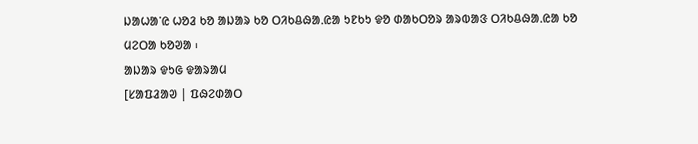ᱡᱟᱦᱟᱸᱭ ᱦᱚᱲ ᱠᱚ ᱟᱡᱟᱨ ᱠᱚ ᱛᱤᱠᱪᱷᱟᱹᱭᱟ ᱩᱱᱠᱩ ᱫᱚ ᱰᱟᱠᱛᱚᱨ ᱟᱨᱵᱟᱝ ᱛᱤᱠᱪᱷᱟᱹᱭᱟ ᱠᱚ ᱢᱮᱛᱟ ᱠᱚᱣᱟ ᱾
ᱟᱡᱟᱨ ᱫᱩᱜ ᱫᱟᱨᱟᱢ
[ᱥᱟᱯᱲᱟᱣ | ᱯᱷᱮᱰᱟᱛ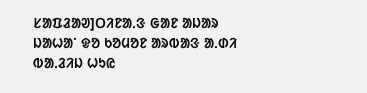ᱥᱟᱯᱲᱟᱣ]ᱛᱤᱱᱟᱹᱝ ᱜᱟᱱ ᱟᱡᱟᱨ ᱡᱟᱦᱟᱸ ᱫᱚ ᱠᱚᱢᱚᱱ ᱟᱨᱵᱟᱝ ᱟᱹᱰᱤ ᱵᱟᱹᱲᱤᱡ ᱦᱩᱭ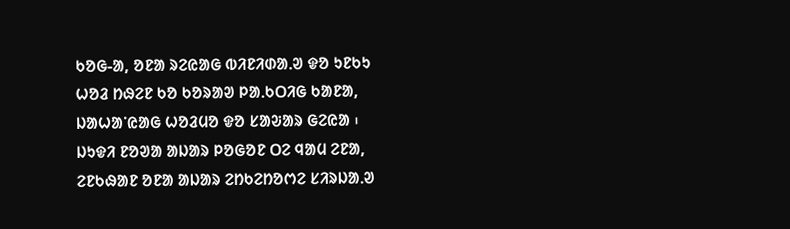ᱠᱚᱜ-ᱟ, ᱚᱱᱟ ᱨᱮᱭᱟᱜ ᱵᱤᱱᱤᱰᱟᱹᱣ ᱫᱚ ᱩᱱᱠᱩ ᱦᱚᱲ ᱴᱷᱮᱱ ᱠᱚ ᱠᱚᱨᱟᱣ ᱞᱟᱹᱠᱛᱤᱜ ᱠᱟᱱᱟ, ᱡᱟᱦᱟᱸᱭᱟᱜ ᱦᱚᱲᱢᱚ ᱫᱚ ᱥᱟᱶᱟᱨ ᱜᱮᱭᱟ ᱾ ᱡᱩᱫᱤ ᱱᱚᱣᱟ ᱟᱡᱟᱨ ᱞᱚᱜᱚᱱ ᱛᱮ ᱧᱟᱢ ᱮᱱᱟ, ᱮᱱᱠᱷᱟᱱ ᱚᱱᱟ ᱟᱡᱟᱨ ᱮᱴᱠᱮᱴᱚᱬᱮ ᱥᱤᱨᱡᱟᱹᱣ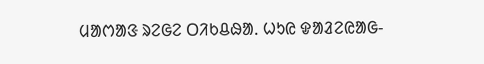ᱢᱟᱬᱟᱝ ᱨᱮᱜᱮ ᱛᱤᱠᱪᱷᱟᱹ ᱦᱩᱭ ᱫᱟᱲᱮᱭᱟᱜ-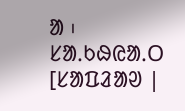ᱟ ᱾
ᱥᱟᱹᱠᱷᱭᱟᱹᱛ
[ᱥᱟᱯᱲᱟᱣ |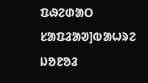ᱯᱷᱮᱰᱟᱛ ᱥᱟᱯᱲᱟᱣ]ᱵᱟᱦᱨᱮ ᱡᱚᱱᱚᱲ